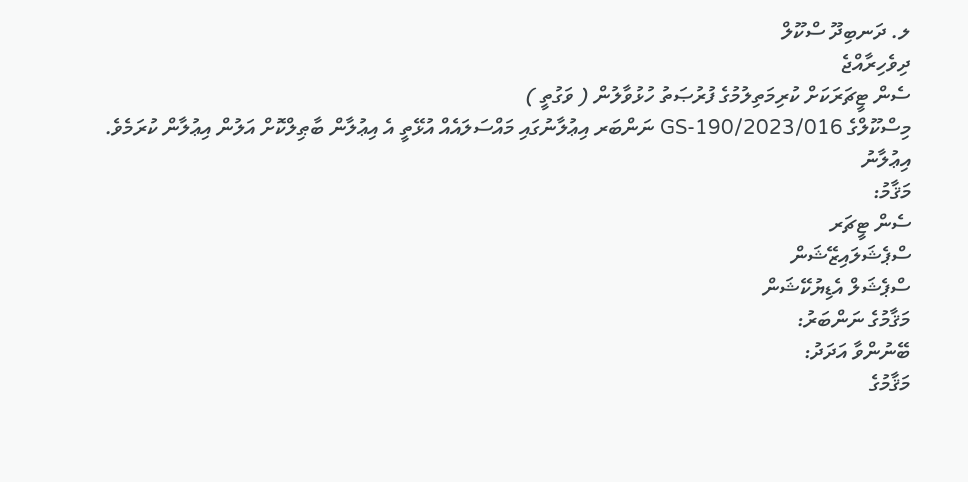ލ. ދަނބިދޫ ސްކޫލް
ދިވެހިރާއްޖެ
ސެން ޓީޗަރަކަށް ކުރިމަތިލުމުގެ ފުރުޞަތު ހުޅުވާލުން ( ވަގުތީ )
މިސްކޫލްގެ GS-190/2023/016 ނަންބަރ އިޢުލާނުގައި މައްސަލައެއް އުޅޭތީ އެ އިޢުލާން ބާޠިލްކޮށް އަލުން އިޢުލާން ކުރަމެވެ.
އިޢުލާނު
މަޤާމު:
ސެން ޓީޗަރ
ސްޕެޝަލައިޒޭޝަން
ސްޕެޝަލް އެޑިޔުކޭޝަން
މަޤާމުގެ ނަންބަރު:
ބޭނުންވާ އަދަދު:
މަޤާމުގެ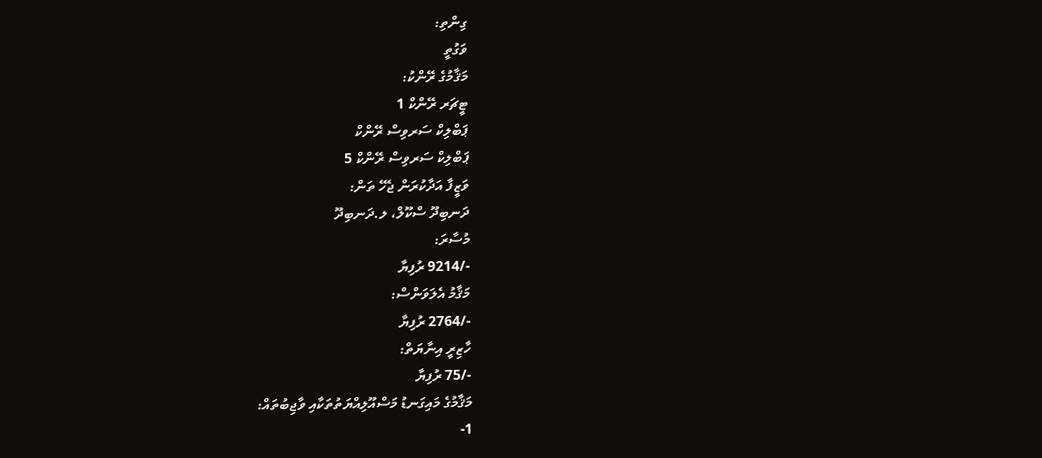ގިންތި:
ވަގުތީ
މަޤާމުގެ ރޭންކު:
ޓީޗަރ ރޭންކް 1
ޕަބްލިކް ސަރވިސް ރޭންކް
ޕަބްލިކް ސަރވިސް ރޭންކް 5
ވަޒީފާ އަދާކުރަން ޖެހޭ ތަން:
ދަނބިދޫ ސްކޫލް، ލ.ދަނބިދޫ
މުސާރަ:
-/9214 ރުފިޔާ
މަޤާމު އެލަވަންސް:
-/2764 ރުފިޔާ
ހާޒިރީ އިނާޔަތް:
-/75 ރުފިޔާ
މަޤާމުގެ މައިގަނޑު މަސްއޫލިއްޔަތުތަކާއި ވާޖިބުތައް:
1-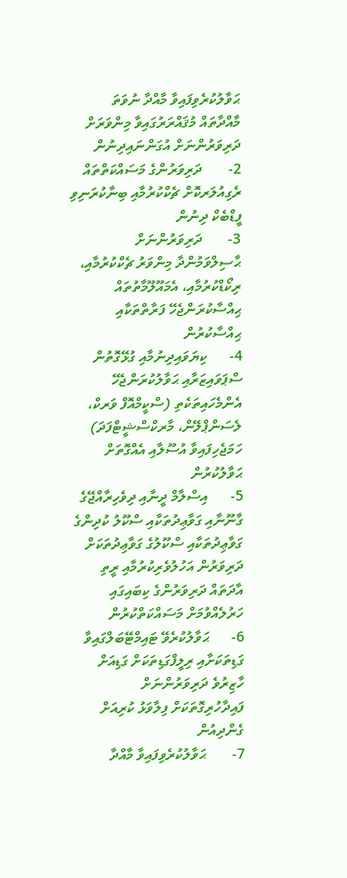ޙަވާލުކުރެވިފައިވާ މާއްދާ ނުވަތަ މާއްދާތައް މުޤައްރަރުގައިވާ މިންވަރަށް ދަރިވަރުންނަށް އުގަންނައިދިނުން
2-       ދަރިވަރުންގެ މަސައްކަތްތައް ރެގިއުލަރކޮށް ޗެކްކުރުމާއި ބިނާކުރަނިވި ފީޑްބެކް ދިނުން
3-       ދަރިވަރުންނަށް ޙާސިލްވަމުންދާ މިންވަރު ޗެކްކުރުމާއި، ރިކޯޑްކުރުމާއި، އެމައޫލޫމާތުތައް ޙިއްސާކުރަންޖެހޭ ފަރާތްތަކާއި ޙިއްސާކުރުން
4-      ކިޔަވައިދިނުމާއި ގުޅޭގޮތުން ސްޕަވައިޒަރާއި ޙަވާލުކުރަންޖެހޭ އެންމެހައިތަކެތި (ސްކީމްއޮފް ވަރކް، ލެސަންޕްލޭން، މާރކްސްޝީޓްފަދަ) ހަމަޖެހިފައިވާ އުސޫލާއި އެއްގޮތަށް ޙަވާލުކުރުން
5-      އިސްލާމް ދީނާއި ދިވެހިރާއްޖޭގެ ގާނޫނާއި ގަވާޢިދުތަކާއި ސްކޫލު ކުދިންގެ ގަވާޢިދުތަކާއި ސްކޫލުގެ ގަވާޢިދުތަކަށް ދަރިވަރުން އަހުލުވެރިކުރުމާއި ރީތި އާދަތައް ދަރިވަރުންގެ ކިބައިގައި ހަރުލެއްވުމަށް މަސައްކަތްކުރުން
6-      ޙަވާލުކުރެވޭ ޓައިމްޓޭބަލްގައިވާ ގަޑިތަކަށާއި ރިލީފްގަޑިތަކަށް ގަޑިއަށް ހާޒިރުވެ ދަރިވަރުންނަށް ފައިދާހުރިގޮތަކަށް ފިލާވަޅު ކުރިއަށް ގެންދިއުން
7-       ޙަވާލުކުރެވިފައިވާ މާއްދާ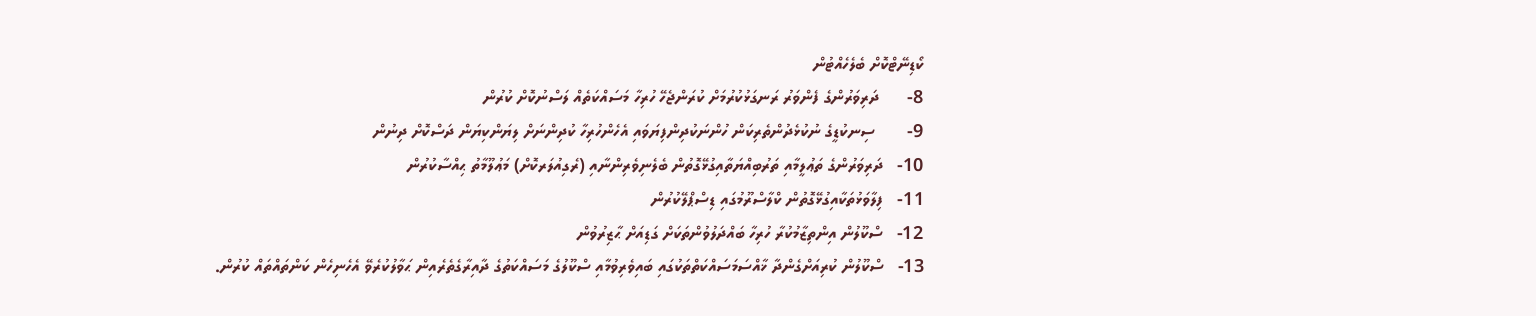ކޯޑިނޭޓްކޮށް ބެލެހެއްޓުން
8-      ދަރިވަރުންގެ ފެންވަރު ރަނގަޅުކުރުމަށް ކުރަންޖެހޭ ހުރިހާ މަސައްކަތެއް ލަސްނުކޮށް ކުރުން
9-       ސިނކުޑީގެ ނުކުޅެދުންތެރިކަން ހުންނަކުދިންފިޔަވައި އެހެންހުރިހާ ކުދިންނަށް ލިޔަންކިޔަން ދަސްކޮށް ދިނުން
10-   ދަރިވަރުންގެ ތަޢުލީމާއި ތަރުބިއްޔަތާއިގުޅޭގޮތުން ބެލެނިވެރިންނާއި (ރެގިއުލަރކޮށް) މަޢުލޫމާތު ޙިއްސާކުރުން
11-   ފިލާވަޅުތަކާއިގުޅޭގޮތުން ކްލާސްރޫމުގައި ޑިސްޕްލޭކުރުން
12-   ސްކޫލުން އިންތިޒާމުކުރާ ހުރިހާ ބައްދަލުވުންތަކަށް ގަޑިއަށް ޙާޒިރުވުން
13-   ސްކޫލުން ކުރިއަށްގެންދާ ޚާއްސަމަސައްކަތްތަކުގައި ބައިވެރިވުމާއި ސްކޫލުގެ މަސައްކަތުގެ ދާއިރާގެތެރެއިން ޙަވާލުކުރެވޭ އެހެނިހެން ކަންތައްތައް ކުރުން.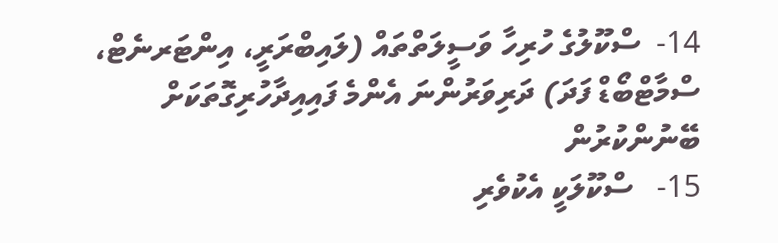14-  ސްކޫލުގެ ހުރިހާ ވަސީލަތްތައް (ލައިބްރަރީ، އިންޓަރނެޓް، ސްމާޓްބޯޑް ފަދަ) ދަރިވަރުންނަ އެންމެ ފައިއިދާހުރިގޮތަކަށް ބޭނުންކުރުން
15-   ސްކޫލަކީ އެކުވެރި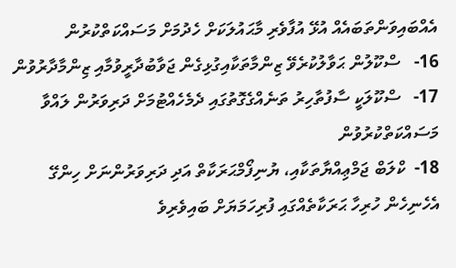އެއްބައިވަންތަބައެއް އުޅޭ އުފާވެރި މާޙައުލަކަށް ހެދުމަށް މަސައްކަތްކުރުން
16-   ސްކޫލުން ޙަވާލުކުރެވޭ ޒިންމާތަކާއިގުޅިގެން ޖަވާބުދާރީވުމާއި ޒިންމާދާރުވުން
17-   ސްކޫލަކީ ސާފުތާހިރު ތަނެއްގެގޮތުގައި ދެމެހެއްޓުމަށް ދަރިވަރުން ލައްވާ މަސައްކަތްކުރުވުން
18-  ކްލަބް ޖަމްޢިއްޔާތަކާއި، ޔުނިފޯމްޙަރަކާތް އަދި ދަރިވަރުންނަށް ހިންގޭ އެހެނިހެން ހުރިހާ ޙަރަކާތެއްގައި ފުރިހަމަޔަށް ބައިވެރިވެ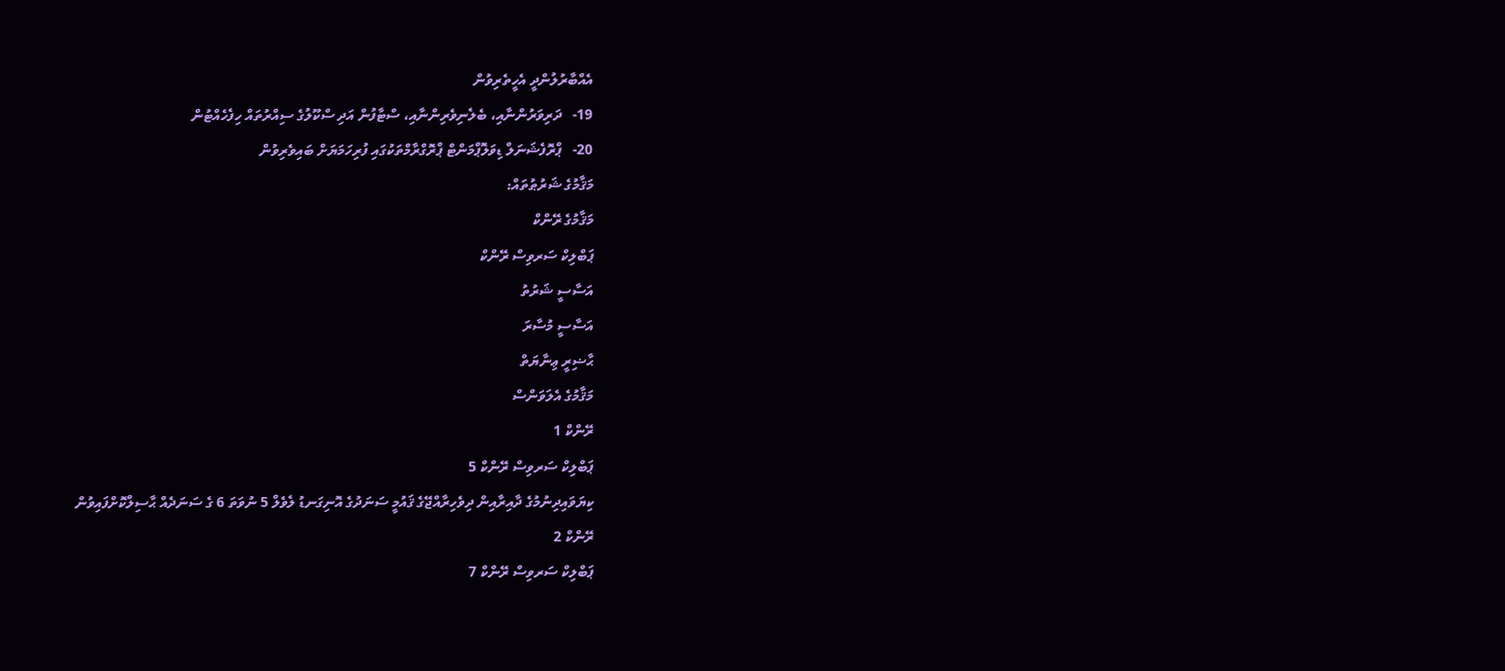އެއްބާރުލުންދީ އެހީތެރިވުން
19-   ދަރިވަރުންނާއި، ބެލެނިވެރިންނާއި، ސްޓާފުން އަދި ސްކޫލުގެ ސިއްރުތައް ހިފެހެއްޓުން
20-   ޕްރޮފެޝަނަލް ޑިވަލޮޕްމަންޓް ޕްރޮގްރާމްތަކުގައި ފުރިހަމަޔަށް ބައިވެރިވުން
މަޤާމުގެ ޝަރުޠުތައް:
މަޤާމުގެ ރޭންކް
ޕަބްލިކް ސަރވިސް ރޭންކް
އަސާސީ ޝަރުތު
އަސާސީ މުސާރަ
ޙާޟިރީ ޢިނާޔަތް
މަޤާމުގެ އެލަވަންސް
ރޭންކް 1
ޕަބްލިކް ސަރވިސް ރޭންކް 5
ކިޔަވައިދިނުމުގެ ދާއިރާއިން ދިވެހިރާއްޖޭގެ ޤައުމީ ސަނަދުގެ އޮނިގަނޑު ލެވެލް 5 ނުވަތަ 6 ގެ ސަނަދެއް ޙާސިލްކޮށްފައިވުން
ރޭންކް 2
ޕަބްލިކް ސަރވިސް ރޭންކް 7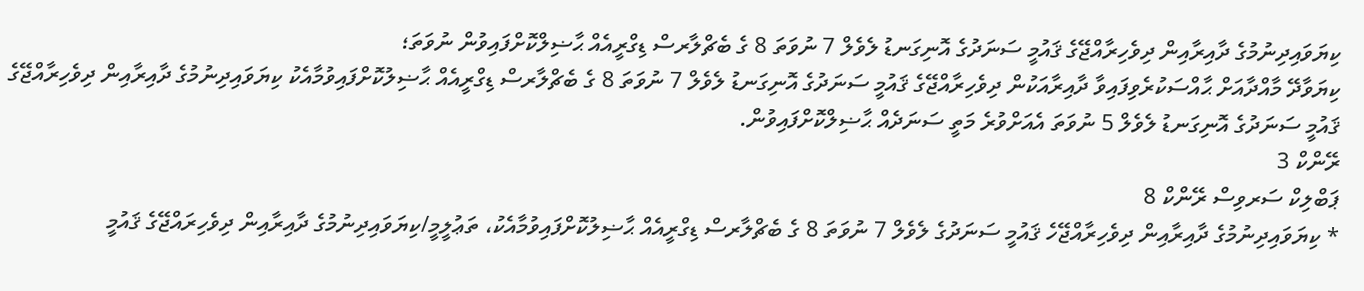ކިޔަވައިދިނުމުގެ ދާއިރާއިން ދިވެހިރާއްޖޭގެ ޤައުމީ ސަނަދުގެ އޮނިގަނޑު ލެވެލް 7 ނުވަތަ 8 ގެ ބެޗްލާރސް ޑިގްރީއެއް ޙާޟިލްކޮށްފައިވުން ނުވަތަ؛
ކިޔަވާދޭ މާއްދާއަށް ޙާއްސަކުރެވިފައިވާ ދާއިރާއަކުން ދިވެހިރާއްޖޭގެ ޤައުމީ ސަނަދުގެ އޮނިގަނޑު ލެވެލް 7 ނުވަތަ 8 ގެ ބެޗްލާރސް ޑިގްރީއެއް ޙާޟިލުކޮށްފައިވުމާއެކު ކިޔަވައިދިނުމުގެ ދާއިރާއިން ދިވެހިރާއްޖޭގެ ޤައުމީ ސަނަދުގެ އޮނިގަނޑު ލެވެލް 5 ނުވަތަ އެއަށްވުރެ މަތީ ސަނަދެއް ޙާޟިލްކޮށްފައިވުން.
ރޭންކް 3
ޕަބްލިކް ސަރވިސް ރޭންކް 8
* ކިޔަވައިދިނުމުގެ ދާއިރާއިން ދިވެހިރާއްޖޭހެ ޤައުމީ ސަނަދުގެ ލެވެލް 7 ނުވަތަ 8 ގެ ބެޗްލާރސް ޑިގްރީއެއް ޙާޟިލުކޮށްފައިވުމާއެކު، ތަޢުލީމީ/ކިޔަވައިދިނުމުގެ ދާއިރާއިން ދިވެހިރައްޖޭގެ ޤައުމީ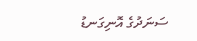ސަނަދުގެ އޮނިގަނޑު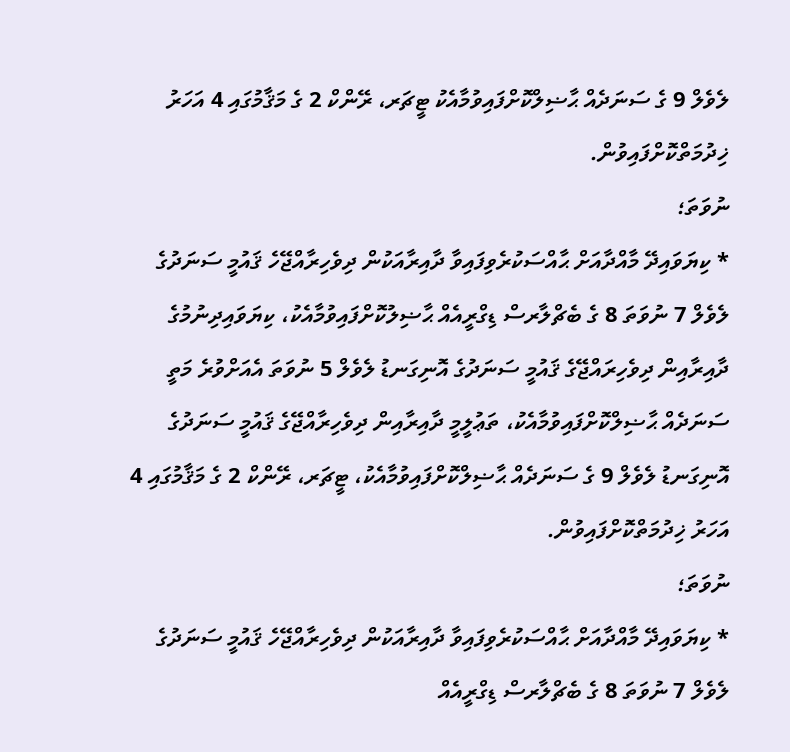ލެވެލް 9 ގެ ސަނަދެއް ޙާޟިލްކޮށްފައިވުމާއެކު ޓީޗަރ، ރޭންކް 2 ގެ މަޤާމުގައި 4 އަހަރު ޚިދުމަތްކޮށްފައިވުން.
ނުވަތަ؛
* ކިޔަވައިދޭ މާއްދާއަށް ޙާއްސަކުރެވިފައިވާ ދާއިރާއަކުން ދިވެހިރާއްޖޭހެ ޤައުމީ ސަނަދުގެ ލެވެލް 7 ނުވަތަ 8 ގެ ބެޗްލާރސް ޑިގްރީއެއް ޙާޟިލުކޮށްފައިވުމާއެކު، ކިޔަވައިދިނުމުގެ ދާއިރާއިން ދިވެހިރައްޖޭގެ ޤައުމީ ސަނަދުގެ އޮނިގަނޑު ލެވެލް 5 ނުވަތަ އެއަށްވުރެ މަތީ ސަނަދެއް ޙާޟިލްކޮށްފައިވުމާއެކު، ތަޢުލީމީ ދާއިރާއިން ދިވެހިރާއްޖޭގެ ޤައުމީ ސަނަދުގެ އޮނިގަނޑު ލެވެލް 9 ގެ ސަނަދެއް ޙާޟިލްކޮށްފައިވުމާއެކު، ޓީޗަރ، ރޭންކް 2 ގެ މަޤާމުގައި 4 އަހަރު ޚިދުމަތްކޮށްފައިވުން.
ނުވަތަ؛
* ކިޔަވައިދޭ މާއްދާއަށް ޙާއްސަކުރެވިފައިވާ ދާއިރާއަކުން ދިވެހިރާއްޖޭހެ ޤައުމީ ސަނަދުގެ ލެވެލް 7 ނުވަތަ 8 ގެ ބެޗްލާރސް ޑިގްރީއެއް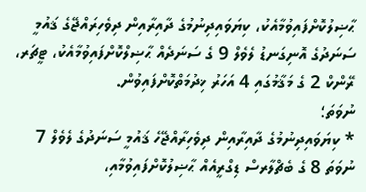ޙާޟިލުކޮށްފައިވުމާއެކު، ކިޔަވައިދިނުމުގެ ދާއިރާއިން ދިވެހިރައްޖޭގެ ޤައުމީ ސަނަދުގެ އޮނިގަނޑު ލެވެލް 9 ގެ ސަނަދެއް ޙާޟިލްކޮށްފައިވުމާއެކު، ޓީޗަރ، ރޭންކް 2 ގެ މަޤާމުގައި 4 އަހަރު ޚިދުމަތްކޮށްފައިވުން.
ނުވަތަ؛
* ކިޔަވައިދިނުމުގެ ދާއިރާއިން ދިވެހިރާއްޖޭހެ ޤައުމީ ސަނަދުގެ ލެވެލް 7 ނުވަތަ 8 ގެ ބެޗްލާރސް ޑިގްރީއެއް ޙާޟިލުކޮށްފައިވުމާއި،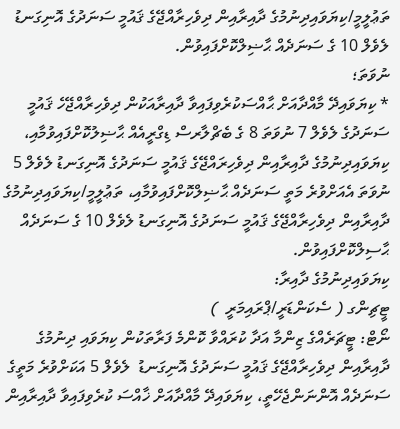ތަޢުލީމީ/ކިޔަވައިދިނުމުގެ ދާއިރާއިން ދިވެހިރާއްޖޭގެ ޤައުމީ ސަނަދުގެ އޮނިގަނޑު ލެވެލް 10 ގެ ސަނަދެއް ޙާޟިލްކޮށްފައިވުން.
ނުވަތަ؛
* ކިޔަވައިދޭ މާއްދާއަށް ޙާއްސަކުރެވިފައިވާ ދާއިރާއަކުން ދިވެހިރާއްޖޭހެ ޤައުމީ ސަނަދުގެ ލެވެލް 7 ނުވަތަ 8 ގެ ބެޗްލާރސް ޑިގްރީއެއް ޙާޟިލުކޮށްފައިވުމާއި، ކިޔަވައިދިނުމުގެ ދާއިރާއިން ދިވެހިރައްޖޭގެ ޤައުމީ ސަނަދުގެ އޮނިގަނޑު ލެވެލް 5 ނުވަތަ އެއަށްވުރެ މަތީ ސަނަދެއް ޙާޟިލްކޮށްފައިވުމާއި، ތަޢުލީމީ/ކިޔަވައިދިނުމުގެ ދާއިރާއިން ދިވެހިރާއްޖޭގެ ޤައުމީ ސަނަދުގެ އޮނިގަނޑު ލެވެލް 10 ގެ ސަނަދެއް ޙާސިލްކޮށްފައިވުން.
ކިޔަވައިދިނުމުގެ ދާއިރާ:
ޓީޗިންގ ( ސެކަންޑަރީ/ޕްރައިމަރީ  )
ނޯޓް: ޓީޗަރެއްގެ ޒިންމާ އަދާ ކުރައްވާ ކޮންމެ ފަރާތަކުން ކިޔަވައި ދިނުމުގެ ދާއިރާއިން ދިވެހިރާއްޖޭގެ ޤައުމީ ސަނަދުގެ އޮނިގަނޑު  ލެވެލް 5 އަކަށްވުރެ މަތީގެ ސަނަދެއް އޮންނަންޖެހޭތީ، ކިޔަވައިދޭ މާއްދާއަށް ޚާއްސަ ކުރެވިފައިވާ ދާއިރާއިން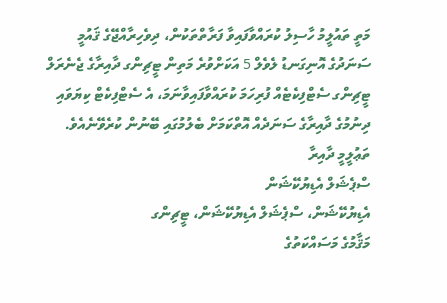މަތީ ތައުލީމު ހާސިލު ކުރައްވާފައިވާ ފަރާތްތަކުން، ދިވެހިރާއްޖޭގެ ޤައުމީ ސަނަދުގެ އޮނިގަނޑު ލެވެލް 5 އަކަށްވުރެ މަތިން ޓީޗިންގ ދާއިރާގެ ޖެނެރަލް ޓީޗިންގ ސެޓްފިކެޓެއް ފުރިހަމަ ކުރައްވާފައިވާނަމަ، އެ ސެޓްފިކެޓް ކިޔަވައި ދިނުމުގެ ދާއިރާގެ ސަނަދެއް އޮތްކަމަށް ބެލުމުގައި ބޭނުން ކުރެވޭނެއެވެ.
ތަޢުލީމީ ދާއިރާ
ސްޕެޝަލް އެޑިޔުކޭޝަން
އެޑިޔުކޭޝަން، ސްޕެޝަލް އެޑިޔުކޭޝަން، ޓީޗިންގ
މަޤާމުގެ މަސައްކަތުގެ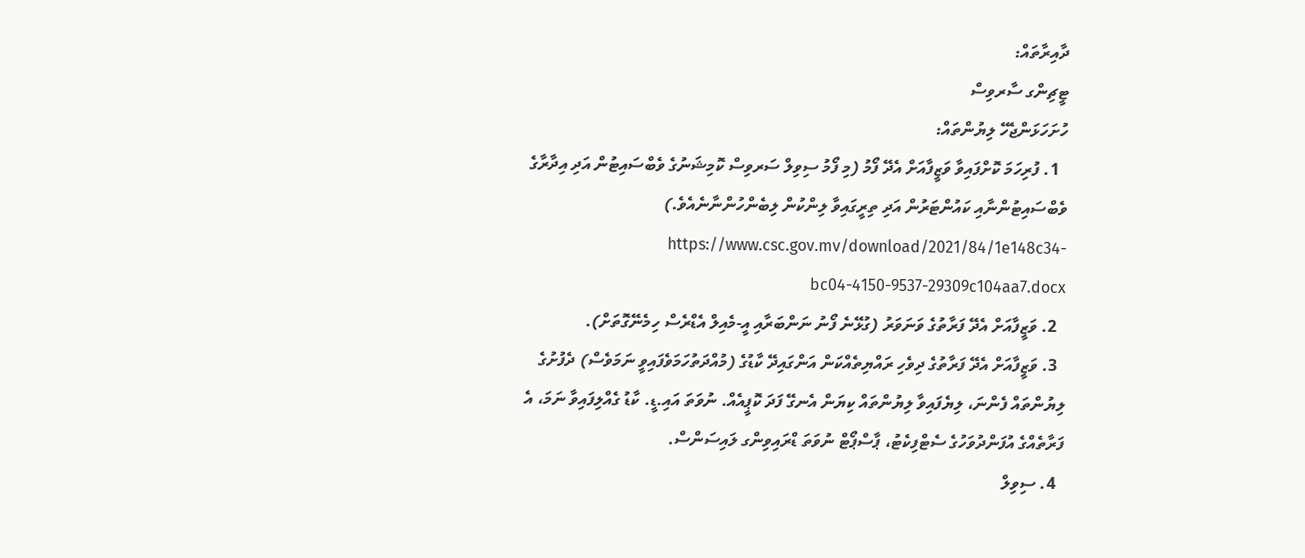ދާއިރާތައް:
ޓީޗިންގ ސާރވިސް
ހުށަހަޅަންޖެހޭ ލިޔުންތައް:
  1. ފުރިހަމަ ކޮށްފައިވާ ވަޒީފާއަށް އެދޭ ފޯމު (މި ފޯމު ސިވިލް ސަރވިސް ކޮމިޝަނުގެ ވެބްސައިޓުން އަދި އިދާރާގެ ވެބްސައިޓުންނާއި ކައުންޓަރުން އަދި ތިރީގައިވާ ލިންކުން ލިބެންހުންނާނެއެވެ.)  https://www.csc.gov.mv/download/2021/84/1e148c34-bc04-4150-9537-29309c104aa7.docx
  2. ވަޒީފާއަށް އެދޭ ފަރާތުގެ ވަނަވަރު (ގުޅޭނެ ފޯނު ނަންބަރާއި އީ-މެއިލް އެޑްރެސް ހިމެނޭގޮތަށް).
  3. ވަޒީފާއަށް އެދޭ ފަރާތުގެ ދިވެހި ރައްޔިތެއްކަން އަންގައިދޭ ކާޑުގެ (މުއްދަތުހަމަވެފައިވީ ނަމަވެސް) ދެފުށުގެ ލިޔުންތައް ފެންނަ، ލިޔެފައިވާ ލިޔުންތައް ކިޔަން އެނގޭ ފަދަ ކޮޕީއެއް. ނުވަތަ އައި.ޑީ. ކާޑު ގެއްލިފައިވާ ނަމަ، އެ ފަރާތެއްގެ އުފަންދުވަހުގެ ސެޓްފިކެޓު، ޕާސްޕޯޓް ނުވަތަ ޑްރައިވިންގ ލައިސަންސް.
  4. ސިވިލް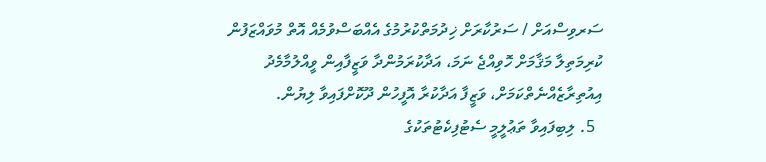ސަރވިސްއަށް / ސަރުކާރަށް ޚިދުމަތްކުރުމުގެ އެއްބަސްވުމެއް އޮތް މުވައްޒަފުން ކުރިމަތިލާ މަޤާމަށް ހޮވިއްޖެ ނަމަ، އަދާކުރަމުންދާ ވަޒީފާއިން ވީއްލުމާމެދު އިއުތިރާޒެއްނެތްކަމަށް، ވަޒީފާ އަދާކުރާ އޮފީހުން ދޫކޮށްފައިވާ ލިޔުން.
  5. ލިބިފައިވާ ތަޢުލީމީ ސެޓުފިކެޓުތަކުގެ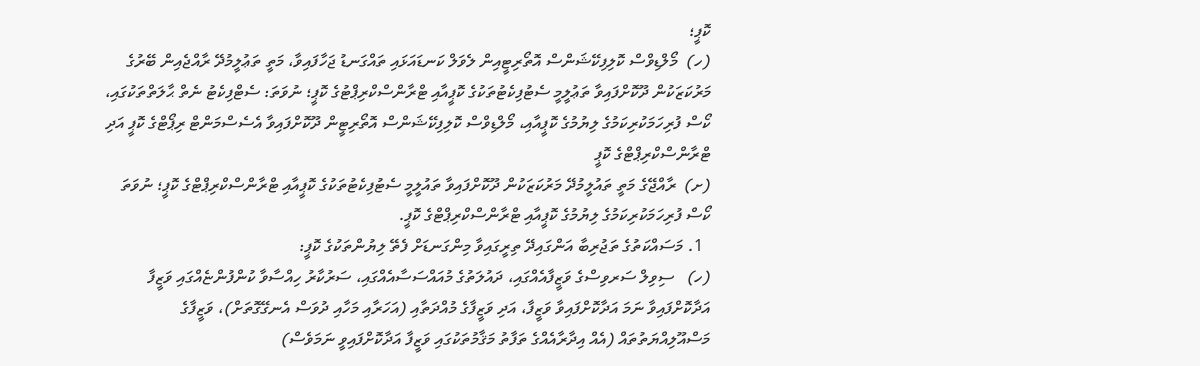ކޮޕީ؛
(ހ)  މޯލްޑިވްސް ކޮލިފިކޭޝަންސް އޮތޯރިޓީއިން ލެވަލް ކަނޑައަޅައި ތައްގަނޑު ޖަހާފައިވާ، މަތީ ތަޢުލީމުދޭ ރާއްޖެއިން ބޭރުގެ މަރުކަޒަކުން ދޫކޮށްފައިވާ ތަޢުލީމީ ސެޓުފިކެޓުތަކުގެ ކޮޕީއާއި ޓްރާންސްކްރިޕްޓުގެ ކޮޕީ؛ ނުވަތަ: ސެޓްފިކެޓު ނެތް ޙާލަތްތަކުގައި، ކޯސް ފުރިހަމަކުރިކަމުގެ ލިޔުމުގެ ކޮޕީއާއި، މޯލްޑިވްސް ކޮލިފިކޭޝަންސް އޮތޯރިޓީން ދޫކޮށްފައިވާ އެސެސްމަންޓް ރިޕޯޓްގެ ކޮޕީ އަދި ޓްރާންސްކްރިޕްޓްގެ ކޮޕީ
(ށ)  ރާއްޖޭގެ މަތީ ތައުލީމުދޭ މަރުކަޒަކުން ދޫކޮށްފައިވާ ތައުލީމީ ސެޓުފިކެޓުތަކުގެ ކޮޕީއާއި ޓްރާންސްކްރިޕްޓްގެ ކޮޕީ؛ ނުވަތަ ކޯސް ފުރިހަމަކުރިކަމުގެ ލިޔުމުގެ ކޮޕީއާއި ޓްރާންސްކްރިޕްޓްގެ ކޮޕީ.
  1. މަސައްކަތުގެ ތަޖުރިބާ އަންގައިދޭ ތިރީގައިވާ މިންގަނޑަށް ފެތޭ ލިޔުންތަކުގެ ކޮޕީ:
(ހ)   ސިވިލް ސަރވިސްގެ ވަޒީފާއެއްގައި، ދައުލަތުގެ މުއައްސަސާއެއްގައި، ސަރުކާރު ހިއްސާވާ ކުންފުންޏެއްގައި ވަޒީފާ އަދާކޮށްފައިވާ ނަމަ އަދާކޮށްފައިވާ ވަޒީފާ، އަދި ވަޒީފާގެ މުއްދަތާއި (އަހަރާއި މަހާއި ދުވަސް އެނގޭގޮތަށް)، ވަޒީފާގެ މަސްއޫލިއްޔަތުތައް (އެއް އިދާރާއެއްގެ ތަފާތު މަޤާމުތަކުގައި ވަޒީފާ އަދާކޮށްފައިވީ ނަމަވެސް)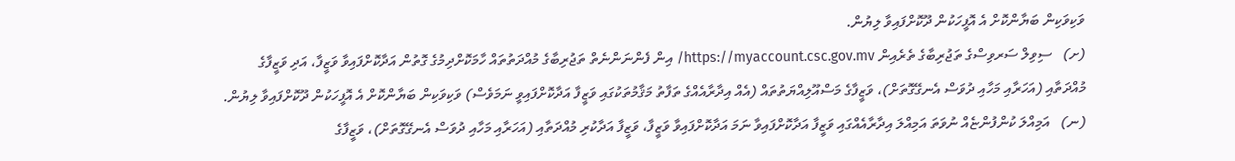ވަކިވަކިން ބަޔާންކޮށް އެ އޮފީހަކުން ދޫކޮށްފައިވާ ލިޔުން.
(ށ)   ސިވިލް ސަރވިސްގެ ތަޖުރިބާގެ ތެރެއިން https://myaccount.csc.gov.mv/ އިން ފެންނަންނެތް ތަޖުރިބާގެ މުއްދަތުތައް ހާމަކޮށްދިމުގެ ގޮތުން އަދާކޮށްފައިވާ ވަޒީފާ، އަދި ވަޒީފާގެ މުއްދަތާއި (އަހަރާއި މަހާއި ދުވަސް އެނގޭގޮތަށް)، ވަޒީފާގެ މަސްއޫލިއްޔަތުތައް (އެއް އިދާރާއެއްގެ ތަފާތު މަޤާމުތަކުގައި ވަޒީފާ އަދާކޮށްފައިވީ ނަމަވެސް) ވަކިވަކިން ބަޔާންކޮށް އެ އޮފީހަކުން ދޫކޮށްފައިވާ ލިޔުން.
(ނ)   އަމިއްލަ ކުންފުންޏެއް ނުވަތަ އަމިއްލަ އިދާރާއެއްގައި ވަޒީފާ އަދާކޮށްފައިވާ ނަމަ އަދާކޮށްފައިވާ ވަޒީފާ، ވަޒީފާ އަދާކުރި މުއްދަތާއި (އަހަރާއި މަހާއި ދުވަސް އެނގޭގޮތަށް)، ވަޒީފާގެ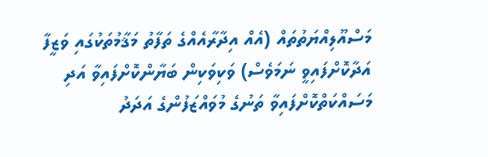މަސްއޫލިއްޔަތުތައް (އެއް އިދާރާއެއްގެ ތަފާތު މަޤާމުތަކުގައި ވަޒީފާ އަދާކޮށްފައިވީ ނަމަވެސް) ވަކިވަކިން ބަޔާންކޮށްފައިވާ އަދި މަސައްކަތްކޮށްފައިވާ ތަނުގެ މުވައްޒަފުންގެ އަދަދު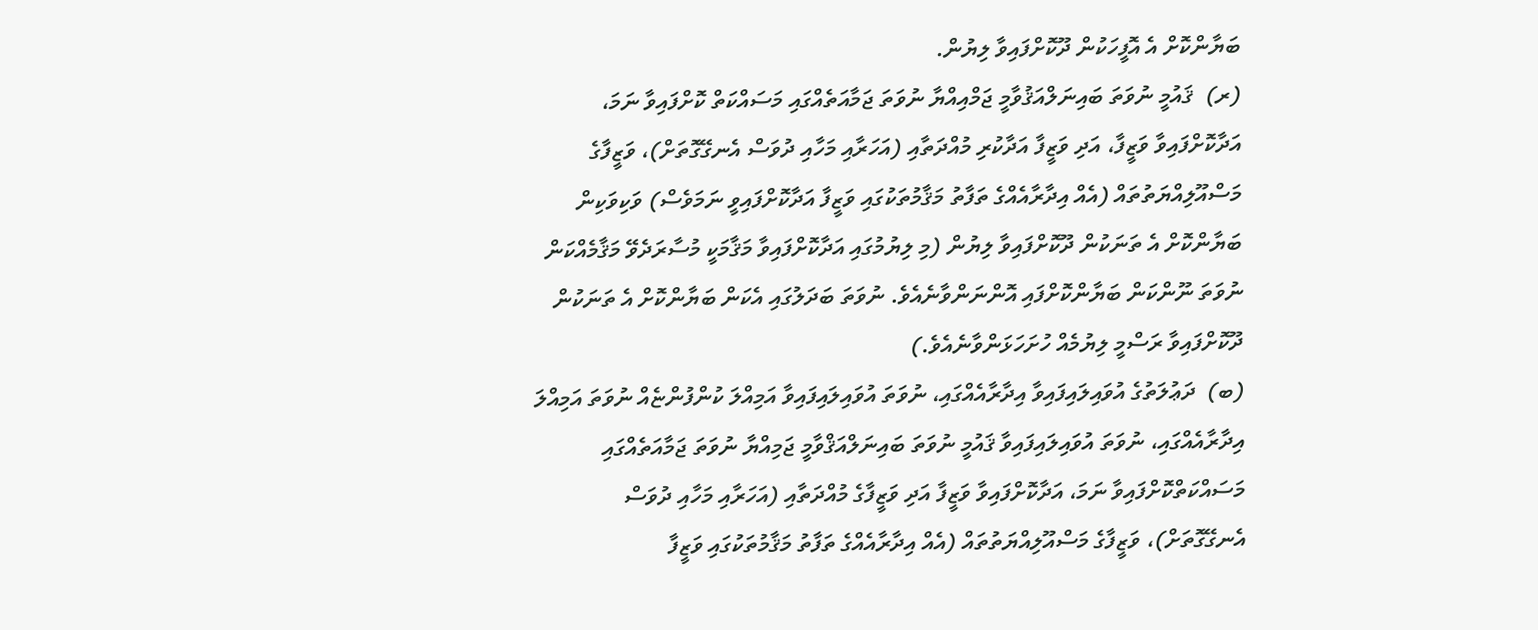ބަޔާންކޮށް އެ އޮފީހަކުން ދޫކޮށްފައިވާ ލިޔުން.
(ރ)  ޤައުމީ ނުވަތަ ބައިނަލްއަޤުވާމީ ޖަމްއިއްޔާ ނުވަތަ ޖަމާއަތެއްގައި މަސައްކަތް ކޮށްފައިވާ ނަމަ، އަދާކޮށްފައިވާ ވަޒީފާ، އަދި ވަޒީފާ އަދާކުރި މުއްދަތާއި (އަހަރާއި މަހާއި ދުވަސް އެނގޭގޮތަށް)، ވަޒީފާގެ މަސްއޫލިއްޔަތުތައް (އެއް އިދާރާއެއްގެ ތަފާތު މަޤާމުތަކުގައި ވަޒީފާ އަދާކޮށްފައިވީ ނަމަވެސް) ވަކިވަކިން ބަޔާންކޮށް އެ ތަނަކުން ދޫކޮށްފައިވާ ލިޔުން (މި ލިޔުމުގައި އަދާކޮށްފައިވާ މަޤާމަކީ މުސާރަދެވޭ މަޤާމެއްކަން ނުވަތަ ނޫންކަން ބަޔާންކޮށްފައި އޮންނަންވާނެއެވެ. ނުވަތަ ބަދަލުގައި އެކަން ބަޔާންކޮށް އެ ތަނަކުން ދޫކޮށްފައިވާ ރަސްމީ ލިޔުމެއް ހުށަހަޅަންވާނެއެވެ.)
(ބ)  ދަޢުލަތުގެ އުވައިލައިފައިވާ އިދާރާއެއްގައި، ނުވަތަ އުވައިލައިފައިވާ އަމިއްލަ ކުންފުންޏެއް ނުވަތަ އަމިއްލަ އިދާރާއެއްގައި، ނުވަތަ އުވައިލައިފައިވާ ޤައުމީ ނުވަތަ ބައިނަލްއަޤްވާމީ ޖަމިއްޔާ ނުވަތަ ޖަމާއަތެއްގައި މަސައްކަތްކޮށްފައިވާ ނަމަ، އަދާކޮށްފައިވާ ވަޒީފާ އަދި ވަޒީފާގެ މުއްދަތާއި (އަހަރާއި މަހާއި ދުވަސް އެނގޭގޮތަށް)، ވަޒީފާގެ މަސްއޫލިއްޔަތުތައް (އެއް އިދާރާއެއްގެ ތަފާތު މަޤާމުތަކުގައި ވަޒީފާ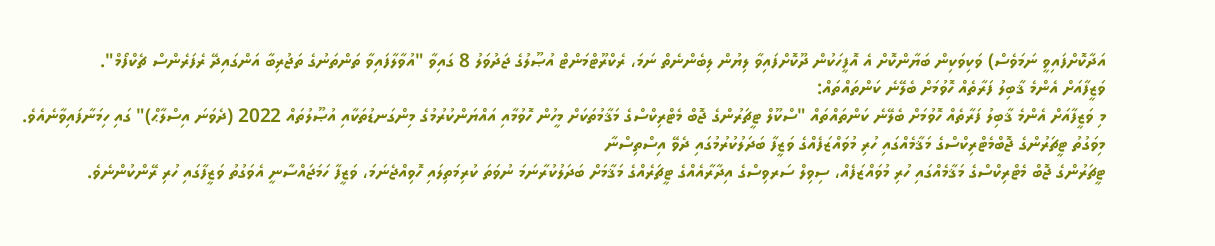އަދާކޮށްފައިވީ ނަމަވެސް) ވަކިވަކިން ބަޔާންކޮށް އެ އޮފީހަކުން ދޫކޮށްފައިވާ ލިޔުން ލިބެންނެތް ނަމަ، ރެކްރޫޓްމަންޓް އުޞޫލުގެ ޖަދުވަލު 8 ގައިވާ "އުވާލާފައިވާ ތަންތަނުގެ ތަޖުރިބާ އަންގައިދޭ ރެފަރެންސް ޗެކްފޯމް".
ވަޒީފާއަށް އެންމެ ޤާބިލު ފަރާތެއް ހޮވުމަށް ބެލޭނެ ކަންތައްތައް:
މި ވަޒީފާއަށް އެންމެ ޤާބިލު ފަރާތެއް ހޮވުމަށް ބެލޭނެ ކަންތައްތައް "ސްކޫލް ޓީޗަރުންގެ ޖޮބް މެޓްރިކްސްގެ މަޤާމުތަކަށް މީހުން ހޮވުމާއި އައްޔަންކުރުމުގެ މިންގަނޑުތަކާއި އުޞޫލުތައް 2022 (ދެވަނަ އިސްލާޙް)" ގައި ހިމަނާފައިވާނެއެވެ.
މިވަގުތު ޓީޗަރުންގެ ޖޮބްމެޓްރިކްސްގެ މަޤާމެއްގައި ހުރި މުވައްޒަފެއްގެ ވަޒީފާ ބަދަލުކުރުމުގައި ދެވޭ އިސްތިސްނާ
ޓީޗަރުންގެ ޖޮބް މެޓްރިކްސްގެ މަޤާމެއްގައި ހުރި މުވައްޒަފެއް، ސިވިލް ސަރވިސްގެ އިދާރާއެއްގެ ޓީޗަރެއްގެ މަޤާމަށް ބަދަލުކުރާނަމަ ނުވަތަ ކުރިމަތިލައި ހޮވިއްޖެނަމަ، ވަޒީފާ ހަމަޖައްސާނީ އެވަގުތު ވަޒީފާގައި ހުރި ރޭންކުންނެވެ.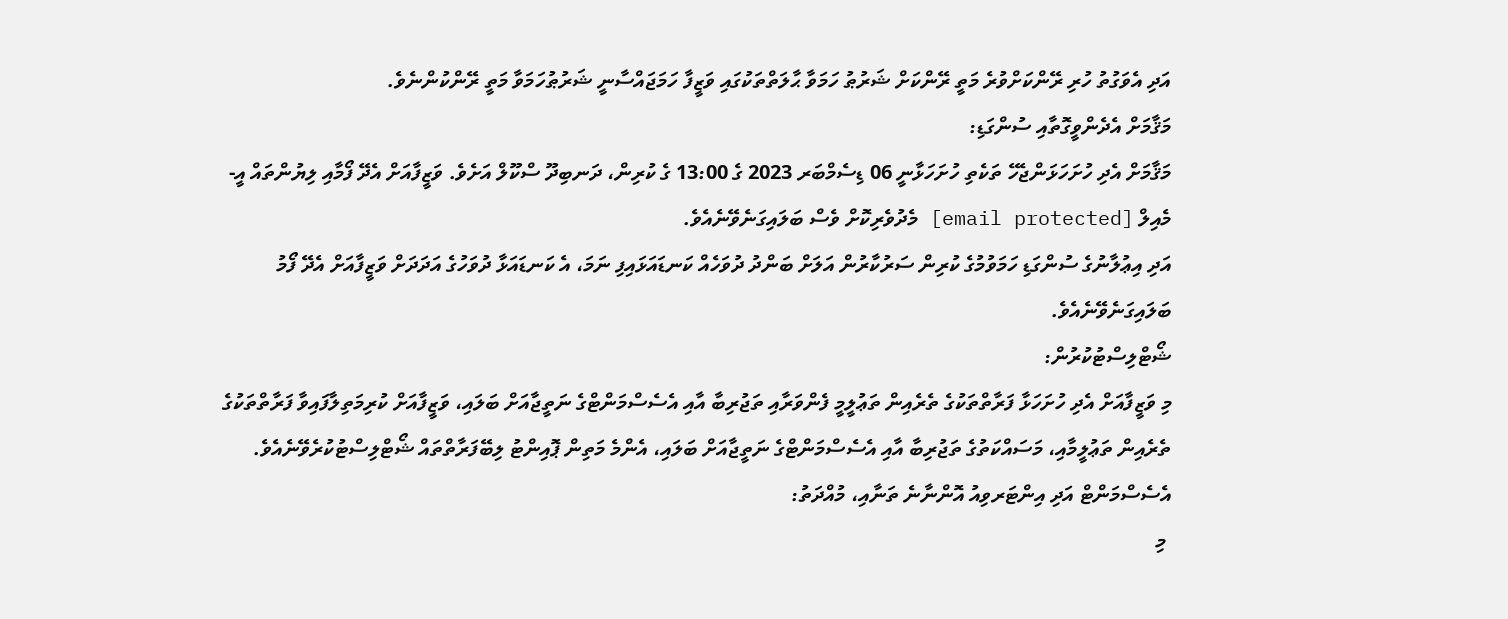އަދި އެވަގުތު ހުރި ރޭންކަށްވުރެ މަތީ ރޭންކަށް ޝަރުޠު ހަމަވާ ޙާލަތްތަކުގައި ވަޒީފާ ހަމަޖައްސާނީ ޝަރުޠުހަމަވާ މަތީ ރޭންކުންނެވެ.
މަޤާމަށް އެދެންވީގޮތާއި ސުންގަޑި:
މަޤާމަށް އެދި ހުށަހަޅަންޖެހޭ ތަކެތި ހުށަހަޅާނީ 06 ޑިސެމްބަރ 2023 ގެ 13:00 ގެ ކުރިން، ދަނބިދޫ ސްކޫލް އަށެވެ. ވަޒީފާއަށް އެދޭ ފޯމާއި ލިޔުންތައް އީ-މެއިލް [email protected] މެދުވެރިކޮށް ވެސް ބަލައިގަނެވޭނެއެވެ.
އަދި އިޢުލާނުގެ ސުންގަޑި ހަމަވުމުގެ ކުރިން ސަރުކާރުން އަލަށް ބަންދު ދުވަހެއް ކަނޑައަޅައިފި ނަމަ، އެ ކަނޑައަޅާ ދުވަހުގެ އަދަދަށް ވަޒީފާއަށް އެދޭ ފޯމު ބަލައިގަނެވޭނެއެވެ.
ޝޯޓްލިސްޓުކުރުން:
މި ވަޒީފާއަށް އެދި ހުށަހަޅާ ފަރާތްތަކުގެ ތެރެއިން ތަޢުލީމީ ފެންވަރާއި ތަޖުރިބާ އާއި އެސެސްމަންޓްގެ ނަތީޖާއަށް ބަލައި، ވަޒީފާއަށް ކުރިމަތިލާފައިވާ ފަރާތްތަކުގެ ތެރެއިން ތަޢުލީމާއި، މަސައްކަތުގެ ތަޖުރިބާ އާއި އެސެސްމަންޓްގެ ނަތީޖާއަށް ބަލައި، އެންމެ މަތިން ޕޮއިންޓު ލިބޭފަރާތްތައް ޝޯޓްލިސްޓުކުރެވޭނެއެވެ.
އެސެސްމަންޓް އަދި އިންޓަރވިއު އޮންނާނެ ތަނާއި، މުއްދަތު:
 މި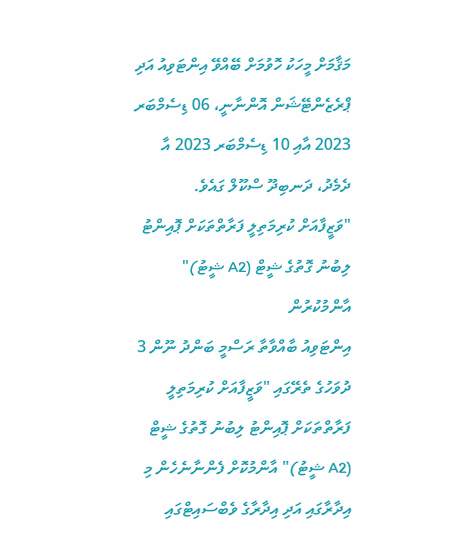މަޤާމަށް މީހަކު ހޮވުމަށް ބޭއްވޭ އިންޓަވިއު އަދި ޕްރެޒެންޓޭޝަން އޮންނާނީ، 06 ޑިސެމްބަރ 2023 އާއި 10 ޑިސެމްބަރ 2023 އާ ދެމެދު، ދަނބިދޫ ސްކޫލް ގައެވެ.
"ވަޒީފާއަށް ކުރިމަތިލީ ފަރާތްތަކަށް ޕޮއިންޓު ލިބުނު ގޮތުގެ ޝީޓް (A2 ޝީޓު)" އާންމުކުރުން
އިންޓަވިއު ބާއްވާތާ ރަސްމީ ބަންދު ނޫން 3 ދުވަހުގެ ތެރޭގައި "ވަޒީފާއަށް ކުރިމަތިލީ ފަރާތްތަކަށް ޕޮއިންޓު ލިބުނު ގޮތުގެ ޝީޓް (A2 ޝީޓު)" އާންމުކޮށް ފެންނާނެހެން މި އިދާރާގައި އަދި އިދާރާގެ ވެބްސައިޓްގައި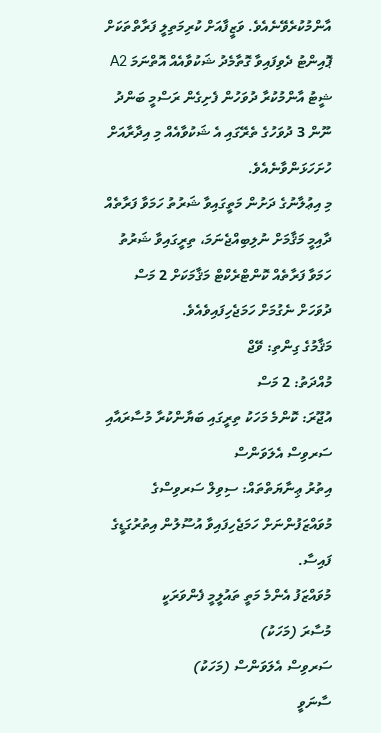އާންމުކުރެވޭނެއެވެ. ވަޒީފާއަށް ކުރިމަތިލީ ފަރާތްތަކަށް ޕޮއިންޓު ދެވިފައިވާ ގޮތާމެދު ޝަކުވާއެއް އޮތްނަމަ A2 ޝީޓު އާންމުކުރާ ދުވަހުން ފެށިގެން ރަސްމީ ބަންދު ނޫން 3 ދުވަހުގެ ތެރޭގައި އެ ޝަކުވާއެއް މި އިދާރާއަށް ހުށަހަޅަންވާނެއެވެ.
މި އިޢުލާނުގެ ދަށުން މަތީގައިވާ ޝަރުތު ހަމަވާ ފަރާތެއް ދާއިމީ މަޤާމަށް ނުލިބިއްޖެނަމަ، ތިރީގައިވާ ޝަރުތު ހަމަވާ ފަރާތެއް ކޮންޓްރެކްޓް މަޤާމަކަށް 2 މަސް ދުވަހަށް ނެގުމަށް ހަމަޖެހިފައިވެއެވެ.
މަޤާމުގެ ގިންތި: ވޭޖް
މުއްދަތު: 2 މަސް
އުޖޫރަ: ކޮންމެ މަހަކު ތިރީގައި ބަޔާންކުރާ މުސާރައާއި ސަރވިސް އެލަވަންސް
އިތުރު ޢިނާޔަތްތައް: ސިވިލް ސަރވިސްގެ މުވައްޒަފުންނަށް ހަމަޖެހިފައިވާ އުސޫލުން އިތުރުގަޑީގެ ފައިސާ.
މުވައްޒަފު އެންމެ މަތީ ތައުލީމީ ފެންވަރަކީ
މުސާރަ (މަހަކު)
ސަރވިސް އެލަވަންސް (މަހަކު)
ސާނަވީ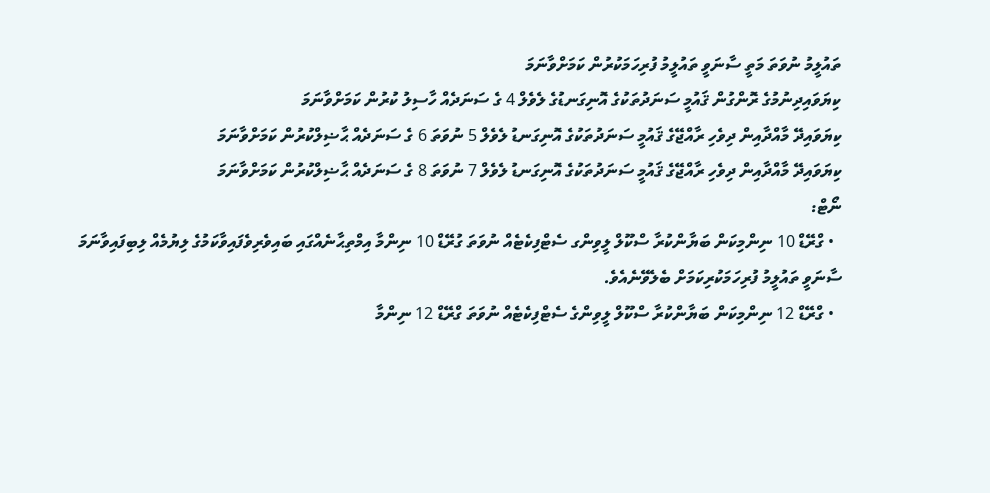ތައުލީމު ނުވަތަ މަތީ ސާނަވީ ތައުލީމު ފުރިހަމަކުރުން ކަމަށްވާނަމަ
ކިޔަވައިދިނުމުގެ ރޮންގުން ޤައުމީ ސަނަދުތަކުގެ އޮނިގަނޑުގެ ލެވެލް 4 ގެ ސަނަދެއް ހާސިލު ކުރުން ކަމަށްވާނަމަ
ކިޔަވައިދޭ މާއްދާއިން ދިވެހި ރާއްޖޭގެ ޤައުމީ ސަނަދުތަކުގެ އޮނިގަނޑު ލެވެލް 5 ނުވަތަ 6 ގެ ސަނަދެއް ޙާޟިލްކުރުން ކަމަށްވާނަމަ
ކިޔަވައިދޭ މާއްދާއިން ދިވެހި ރާއްޖޭގެ ޤައުމީ ސަނަދުތަކުގެ އޮނިގަނޑު ލެވެލް 7 ނުވަތަ 8 ގެ ސަނަދެއް ޙާޟިލްކުރުން ކަމަށްވާނަމަ
ނޯޓް:
  • ގްރޭޑް 10 ނިންމިކަން ބަޔާންކުރާ ސްކޫލް ލީވިންގ ސެޓްފިކެޓެއް ނުވަތަ ގުރޭޑް 10 ނިންމާ އިމްތިޙާނެއްގައި ބައިވެރިވެފައިވާކަމުގެ ލިޔުމެއް ލިބިފައިވާނަމަ ސާނަވީ ތައުލީމު ފުރިހަމަކުރިކަމަށް ބެލެވޭނެއެވެ.
  • ގްރޭޑް 12 ނިންމިކަން ބަޔާންކުރާ ސްކޫލް ލީވިންގެ ސެޓްފިކެޓެއް ނުވަތަ ގްރޭޑް 12 ނިންމާ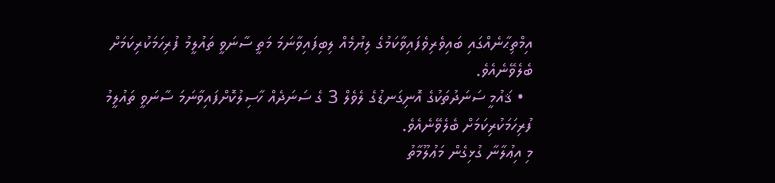އިމްތިޙާނެއްގައި ބައިވެރިވެފައިވާކަމުގެ ލިޔުމެއް ލިބިފައިވާނަމަ މަތީ ސާނަވީ ތައުލީމު ފުރިހަމަކުރިކަމަށް ބެލެވޭނެއެވެ.
  • ޤައުމީ ސަނަދުތަކުގެ އޮނިގަނޑުގެ ލެވެލް 3 ގެ ސަނަދެއް ހާސިލުކޮށްފައިވާނަމަ ސާނަވީ ތައުލީމު ފުރިހަމަކުރިކަމަށް ބެލެވޭނެއެވެ.
މި އިޢުލާނާ ގުޅިގެން މަޢުލޫމާތު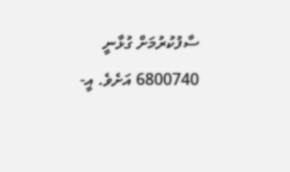ސާފުކުރުމަށް ގުޅާނީ 6800740 އަށެވެ. އީ-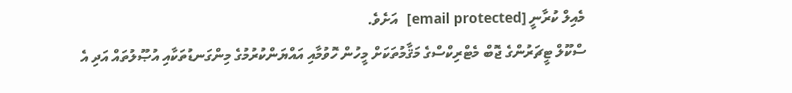މެއިލް ކުރާނީ [email protected]  އަށެވެ.
ސްކޫލް ޓީޗަރުންގެ ޖޮބް މެޓްރިކްސްގެ މަޤާމުތަކަށް މީހުން ހޮވުމާއި އައްޔަންކުރުމުގެ މިންގަނޑުތަކާއި އުޞޫލުތައް އަދި އެ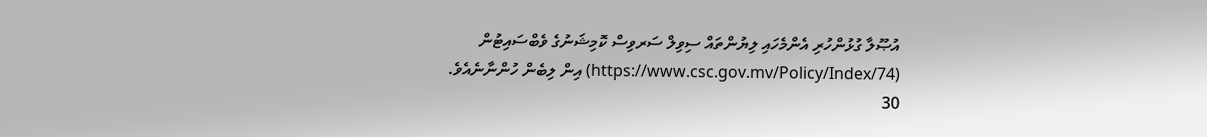އުޞޫލާ ގުޅުންހުރި އެންމެހައި ލިޔުންތައް ސިވިލް ސަރވިސް ކޮމިޝަނުގެ ވެބްސައިޓުން (https://www.csc.gov.mv/Policy/Index/74) އިން ލިބެން ހުންނާނެއެވެ.
30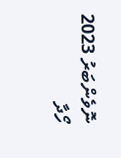ނޮވެންބަރު 2023
ހޯދާ